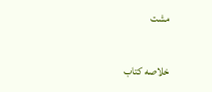مشت

خلاصه کتاب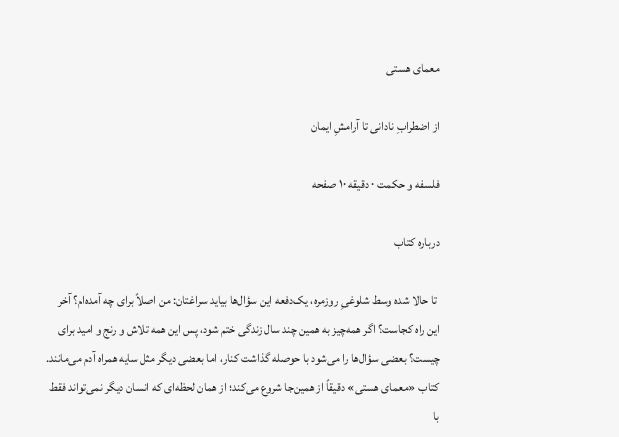معمای هستی

از اضطرابِ نادانی تا آرامشِ ایمان

فلسفه و حکمت ۰ دقیقه ۱۰ صفحه

درباره کتاب

 تا حالا شده وسط شلوغیِ روزمره، یک‌دفعه این سؤال‌ها بیاید سراغتان: من اصلاً برای چه آمده‌ام؟ آخر این راه کجاست؟ اگر همه‌چیز به همین چند سال زندگی ختم شود، پس این همه تلاش و رنج و امید برای چیست؟ بعضی سؤال‌ها را می‌شود با حوصله گذاشت کنار، اما بعضی دیگر مثل سایه همراه آدم می‌مانند. کتاب «معمای هستی» دقیقاً از همین‌جا شروع می‌کند؛ از همان لحظه‌ای که انسان دیگر نمی‌تواند فقط با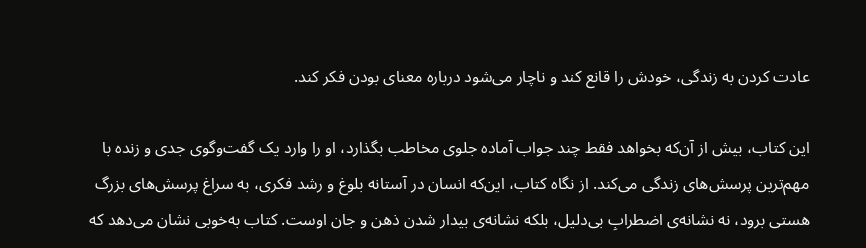عادت کردن به زندگی، خودش را قانع کند و ناچار می‌شود درباره معنای بودن فکر کند.

این کتاب، بیش از آن‌که بخواهد فقط چند جواب آماده جلوی مخاطب بگذارد، او را وارد یک گفت‌وگوی جدی و زنده با مهم‌ترین پرسش‌های زندگی می‌کند. از نگاه کتاب، این‌که انسان در آستانه بلوغ و رشد فکری، به سراغ پرسش‌های بزرگ هستی برود، نه نشانه‌ی اضطرابِ بی‌دلیل، بلکه نشانه‌ی بیدار شدن ذهن و جان اوست. کتاب به‌خوبی نشان می‌دهد که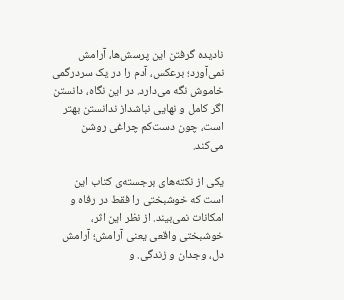نادیده گرفتن این پرسش‌ها، آرامش نمی‌آورد؛ برعکس، آدم را در یک سردرگمی خاموش نگه می‌دارد. در این نگاه، دانستن اگر کامل و نهایی نباشداز ندانستن بهتر است، چون دست‌کم چراغی روشن می‌کند.

یکی از نکته‌های برجسته‌ی کتاب این است که خوشبختی را فقط در رفاه و امکانات نمی‌بیند. از نظر این اثر، خوشبختی واقعی یعنی آرامش؛ آرامش دل، وجدان و زندگی. و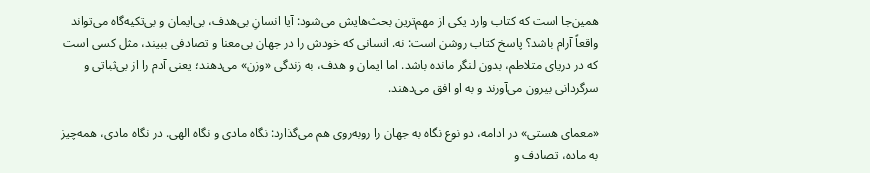همین‌جا است که کتاب وارد یکی از مهم‌ترین بحث‌هایش می‌شود: آیا انسانِ بی‌هدف، بی‌ایمان و بی‌تکیه‌گاه می‌تواند واقعاً آرام باشد؟ پاسخ کتاب روشن است: نه. انسانی که خودش را در جهان بی‌معنا و تصادفی ببیند، مثل کسی است که در دریای متلاطم، بدون لنگر مانده باشد. اما ایمان و هدف، به زندگی «وزن» می‌دهند؛ یعنی آدم را از بی‌ثباتی و سرگردانی بیرون می‌آورند و به او افق می‌دهند.

«معمای هستی» در ادامه، دو نوع نگاه به جهان را روبه‌روی هم می‌گذارد: نگاه مادی و نگاه الهی. در نگاه مادی، همه‌چیز به ماده، تصادف و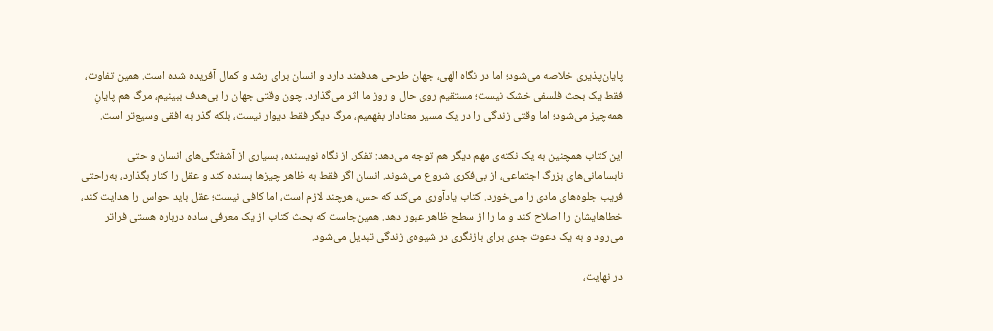پایان‌پذیری خلاصه می‌شود؛ اما در نگاه الهی، جهان طرحی هدفمند دارد و انسان برای رشد و کمال آفریده شده است. همین تفاوت، فقط یک بحث فلسفی خشک نیست؛ مستقیم روی حال و روز ما اثر می‌گذارد. چون وقتی جهان را بی‌هدف ببینیم، مرگ هم پایانِ همه‌چیز می‌شود؛ اما وقتی زندگی را در یک مسیر معنادار بفهمیم، مرگ دیگر فقط دیوار نیست، بلکه گذر به افقی وسیع‌تر است.

این کتاب همچنین به یک نکته‌ی مهم دیگر هم توجه می‌دهد: تفکر. از نگاه نویسنده، بسیاری از آشفتگی‌های انسان و حتی نابسامانی‌های بزرگ اجتماعی، از بی‌فکری شروع می‌شوند. انسان اگر فقط به ظاهر چیزها بسنده کند و عقل را کنار بگذارد، به‌راحتی فریب جلوه‌های مادی را می‌خورد. کتاب یادآوری می‌کند که حس، هرچند لازم است، اما کافی نیست؛ عقل باید حواس را هدایت کند، خطاهایشان را اصلاح کند و ما را از سطح ظاهر عبور دهد. همین‌جاست که بحث کتاب از یک معرفی ساده درباره هستی فراتر می‌رود و به یک دعوت جدی برای بازنگری در شیوه‌ی زندگی تبدیل می‌شود.

در نهایت،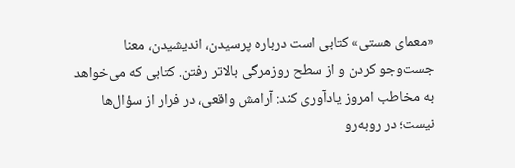«معمای هستی» کتابی است درباره پرسیدن، اندیشیدن، معنا جست‌وجو کردن و از سطح روزمرگی بالاتر رفتن. کتابی که می‌خواهد به مخاطب امروز یادآوری کند: آرامش واقعی، در فرار از سؤال‌ها نیست؛ در روبه‌رو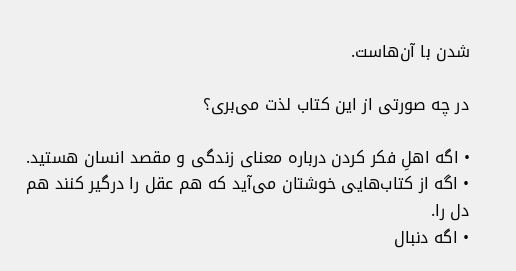شدن با آن‌هاست.

در چه صورتی از این کتاب لذت می‌بری؟

• اگه اهلِ فکر کردن درباره معنای زندگی و مقصد انسان هستید.
• اگه از کتاب‌هایی خوشتان می‌آید که هم عقل را درگیر کنند هم دل را.
• اگه دنبال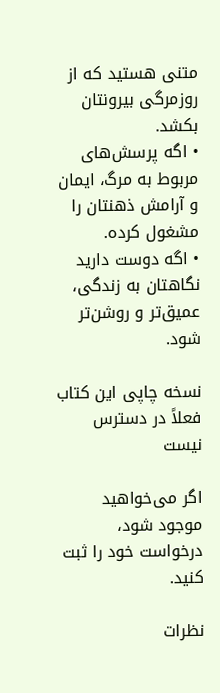متنی هستید که از روزمرگی بیرونتان بکشد.
• اگه پرسش‌های مربوط به مرگ، ایمان و آرامش ذهنتان را مشغول کرده.
• اگه دوست دارید نگاهتان به زندگی، عمیق‌تر و روشن‌تر شود.

نسخه چاپی این کتاب فعلاً در دسترس نیست

اگر می‌خواهید موجود شود، درخواست خود را ثبت کنید.

نظرات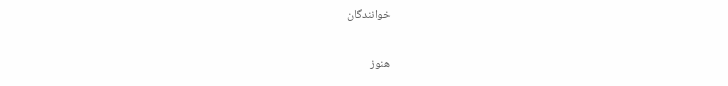خوانندگان

هنوز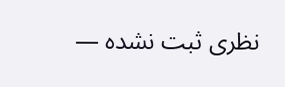نظری ثبت نشده —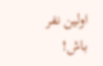اولین نفر باش!